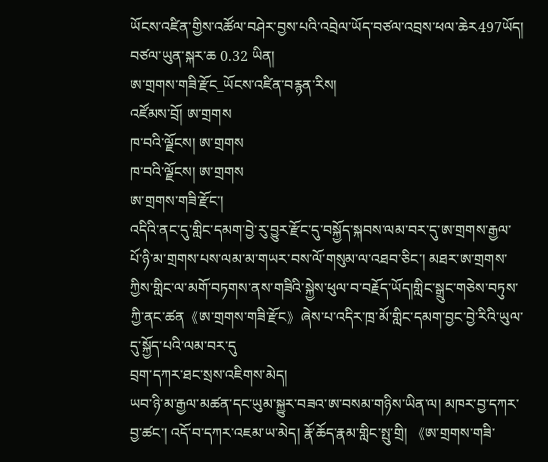ཡོངས་འཛིན་གྱིས་འཚོལ་བཤེར་བྱས་པའི་འབྲེལ་ཡོད་བཙལ་འབྲས་ཕལ་ཆེར497ཡོད།  བཙལ་ཡུན་སྐར་ཆ 0.32 ཡིན།
ཨ་གྲགས་གཟི་རྫོང_ཡོངས་འཛིན་བརྙན་རིས།
འཛོམས་བྲོ། ཨ་གྲགས
ཁ་བའི་ལྗོངས། ཨ་གྲགས
ཁ་བའི་ལྗོངས། ཨ་གྲགས
ཨ་གྲགས་གཟི་རྫོང་།
འདིའི་ནང་དུ་གླིང་དམག་བྱེ་རུ་བྱུར་རྫོང་དུ་བསྐྱོད་སྐབས་ལམ་བར་དུ་ཨ་གྲགས་རྒྱལ་པོ་ཉི་མ་གྲགས་པས་ལམ་མ་གཡར་བས་ལོ་གསུམ་ལ་འཐབ་ཅིང་། མཐར་ཨ་གྲགས་ཀྱིས་གླིང་ལ་མགོ་བཏགས་ནས་གཟིའི་སྐྱེས་ཕུལ་བ་བརྗོད་ཡོད།གླིང་སྒྲུང་གཅེས་བཏུས་ཀྱི་ནང་ཚན《ཨ་གྲགས་གཟི་རྫོང》ཞེས་པ་འདིར་ཁྲ་མོ་གླིང་དམག་བྱང་བྱེ་རིའི་ཡུལ་དུ་སྐྱོད་པའི་ལམ་བར་དུ
བྲག་དཀར་ཐང་སྲས་འཇིགས་མེད།
ཡབ་ཉི་མ་རྒྱལ་མཚན་དང་ཡུམ་སྐྱུར་བཟའ་ཨ་བསམ་གཉིས་ཡིན་ལ། མཁར་བྱ་དཀར་བྱ་ཚང་། འདོ་བ་དཀར་འཇམ་ཡ་མེད། རྣོ་ཆོད་རྣམ་གླིང་སྤུ་གྲི། 《ཨ་གྲགས་གཟི་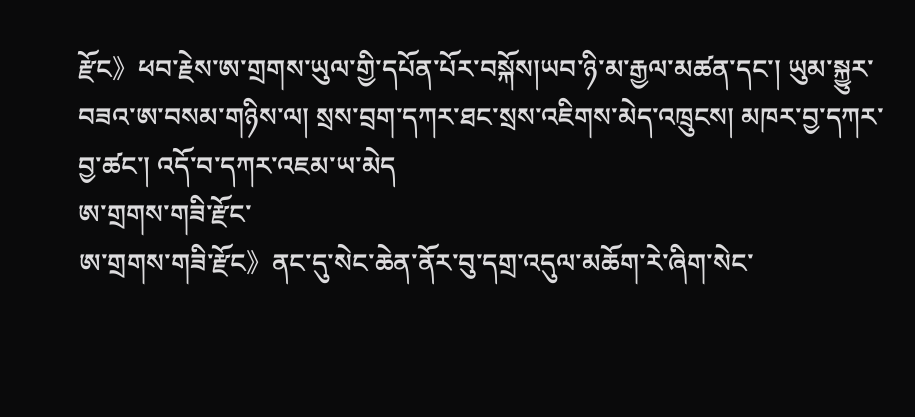རྫོང》ཕབ་རྗེས་ཨ་གྲགས་ཡུལ་གྱི་དཔོན་པོར་བསྐོས།ཡབ་ཉི་མ་རྒྱལ་མཚན་དང་། ཡུམ་སྐྱུར་བཟའ་ཨ་བསམ་གཉིས་ལ། སྲས་བྲག་དཀར་ཐང་སྲས་འཇིགས་མེད་འཁྲུངས། མཁར་བྱ་དཀར་བྱ་ཚང་། འདོ་བ་དཀར་འཇམ་ཡ་མེད
ཨ་གྲགས་གཟི་རྫོང་
ཨ་གྲགས་གཟི་རྫོང》ནང་དུ་སེང་ཆེན་ནོར་བུ་དགྲ་འདུལ་མཆོག་རེ་ཞིག་སེང་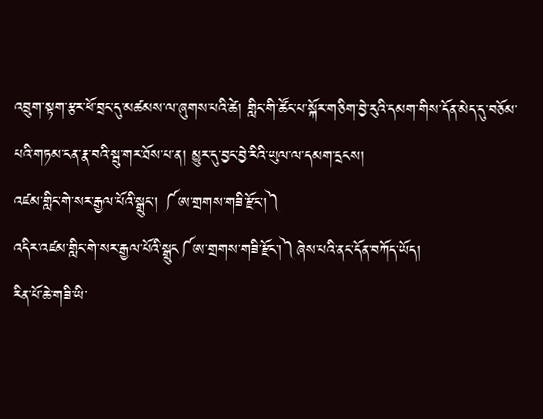འབྲུག་སྟག་རྩར་ཕོ་བྲང་དུ་མཚམས་ལ་ཞུགས་པའི་ཚེ། གླིང་གི་ཚོང་པ་སྐོར་གཅིག་བྱེ་རུའི་དམག་གིས་དོན་མེད་དུ་བཅོམ་པའི་གཏམ་ངན་རྣ་བའི་སྦུ་གར་ཐོས་པ་ན། མྱུར་དུ་བྱང་བྱེ་རིའི་ཡུལ་ལ་དམག་དྲངས།
འཛམ་གླིང་གེ་སར་རྒྱལ་པོའི་སྒྲུང་། ༼ཨ་གྲགས་གཟི་རྫོང་།༽
འདིར་འཛམ་གླིང་གེ་སར་རྒྱལ་པོའི་སྒྲུང༼ཨ་གྲགས་གཟི་རྫོང་།༽ཞེས་པའི་ནང་དོན་བཀོད་ཡོད།
རིན་པོ་ཆེ་གཟི་ཡི་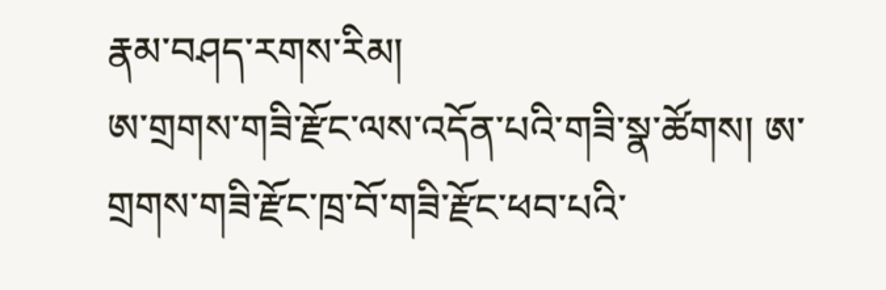རྣམ་བཤད་རགས་རིམ།
ཨ་གྲགས་གཟི་རྫོང་ལས་འདོན་པའི་གཟི་སྣ་ཚོགས། ཨ་གྲགས་གཟི་རྫོང་ཁྲ་བོ་གཟི་རྫོང་ཕབ་པའི་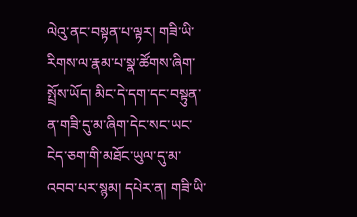ལེའུ་ནང་བསྟན་པ་ལྟར། གཟི་ཡི་རིགས་ལ་རྣམ་པ་སྣ་ཚོགས་ཞིག་སྤྲོས་ཡོད། མིང་དེ་དག་དང་བསྟུན་ན་གཟི་དུ་མ་ཞིག་དེང་སང་ཡང་ངེད་ཅག་གི་མཐོང་ཡུལ་དུ་མ་འབབ་པར་སྙམ། དཔེར་ན། གཟི་ཡི་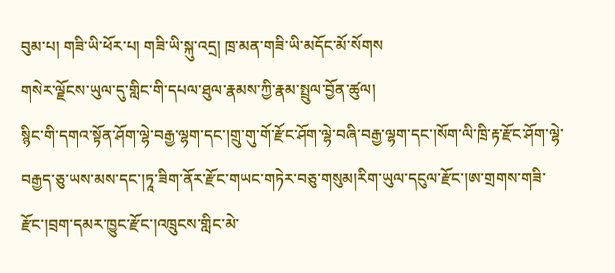བུམ་པ། གཟི་ཡི་ཕོར་པ། གཟི་ཡི་སྐུ་འདྲ། ཁྲ་མན་གཟི་ཡི་མདོང་མོ་སོགས
གསེར་ལྗོངས་ཡུལ་དུ་གླིང་གི་དཔལ་ཐུལ་རྣམས་ཀྱི་རྣམ་སྤྲུལ་བྱོན་ཚུལ།
སྙིང་གི་དགའ་སྟོན་ཤོག་ལྷེ་བརྒྱ་ལྷག་དང་།གྲུ་གུ་གོ་རྫོང་ཤོག་ལྷེ་བཞི་བརྒྱ་ལྷག་དང་།སོག་ལི་ཁྲི་རྟ་རྫོང་ཤོག་ལྷེ་བརྒྱད་ཅུ་ཡས་མས་དང་།ཏཱ་ཟིག་ནོར་རྫོང་གཡང་གཏེར་བཅུ་གསུམ།རིག་ཡུལ་དངུལ་རྫོང་།ཨ་གྲགས་གཟི་རྫོང་།བྲག་དམར་ཁྱུང་རྫོང་།འཁྲུངས་གླིང་མེ་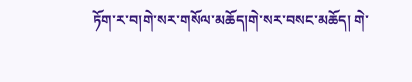ཏོག་ར་བ།གེ་སར་གསོལ་མཆོད།གེ་སར་བསང་མཆོད། གེ་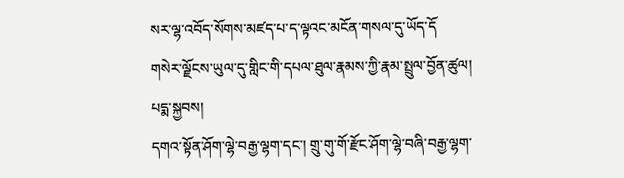སར་ལྷ་འབོད་སོགས་མཛད་པ་ད་ལྟའང་མངོན་གསལ་དུ་ཡོད་དོ
གསེར་ལྗོངས་ཡུལ་དུ་གླིང་གི་དཔལ་ཐུལ་རྣམས་ཀྱི་རྣམ་སྤྲུལ་བྱོན་ཚུལ། པདྨ་སྐྱབས།
དགའ་སྟོན་ཤོག་ལྷེ་བརྒྱ་ལྷག་དང་། གྲུ་གུ་གོ་རྫོང་ཤོག་ལྷེ་བཞི་བརྒྱ་ལྷག་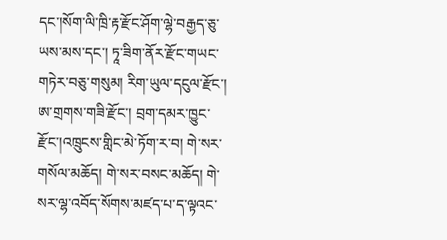དང་།སོག་ལི་ཁྲི་རྟ་རྫོང་ཤོག་ལྷེ་བརྒྱད་ཅུ་ཡས་མས་དང་། ཏཱ་ཟིག་ནོར་རྫོང་གཡང་གཏེར་བཅུ་གསུམ། རིག་ཡུལ་དངུལ་རྫོང་། ཨ་གྲགས་གཟི་རྫོང་། བྲག་དམར་ཁྱུང་རྫོང་།འཁྲུངས་གླིང་མེ་ཏོག་ར་བ། གེ་སར་གསོལ་མཆོད། གེ་སར་བསང་མཆོད། གེ་སར་ལྷ་འབོད་སོགས་མཛད་པ་ད་ལྟའང་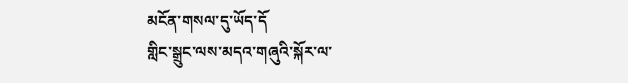མངོན་གསལ་དུ་ཡོད་དོ
གླིང་སྒྲུང་ལས་མདའ་གཞུའི་སྐོར་ལ་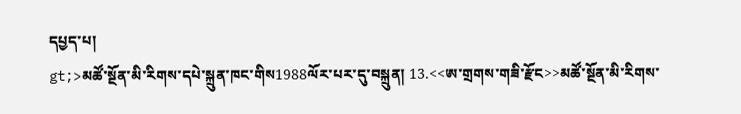དཔྱད་པ།
gt;>མཚོ་སྔོན་མི་རིགས་དཔེ་སྐྲུན་ཁང་གིས1988ལོར་པར་དུ་བསྐྲུན། 13.<<ཨ་གྲགས་གཟི་རྫོང>>མཚོ་སྔོན་མི་རིགས་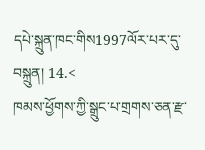དཔེ་སྐྲུན་ཁང་གིས1997ལོར་པར་དུ་བསྐྲུན། 14.<
ཁམས་ཕྱོགས་ཀྱི་སྒྲུང་པ་གྲགས་ཅན་རྫ་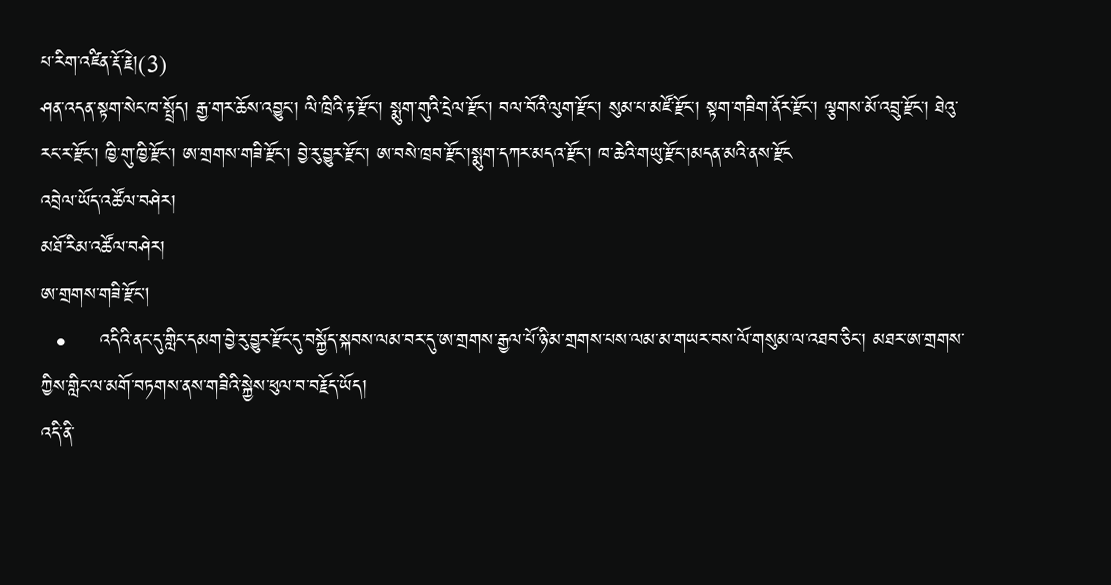པ་རིག་འཛིན་རྡོ་རྗེ།(3)
ཤན་འདན་སྟག་སེང་ཁ་སྤྲོད། རྒྱ་གར་ཆོས་འབྱུང་། ལི་ཁྲིའི་རྟ་རྫོང་། སྨུག་གུའི་དྲེལ་རྫོང་། བལ་བོའི་ལུག་རྫོང་། སུམ་པ་མཛོ་རྫོང་། སྟག་གཟིག་ནོར་རྫོང་། ལྕགས་མོ་འབྲུ་རྫོང་། ཐེའུ་རང་ར་རྫོང་། ཁྱི་གུ་ཁྱི་རྫོང་། ཨ་གྲགས་གཟི་རྫོང་། བྱེ་རུ་བྱུར་རྫོང་། ཨ་བསེ་ཁྲབ་རྫོང་།སྨུག་དཀར་མདའ་རྫོང་། ཁ་ཆེའི་གཡུ་རྫོང་།མདན་མའི་ནས་རྫོང
འབྲེལ་ཡོད་འཚོལ་བཤེར།
མཐོ་རིམ་འཚོལ་བཤེར།
ཨ་གྲགས་གཟི་རྫོང།
  •     འདིའི་ནང་དུ་གླིང་དམག་བྱེ་རུ་བྱུར་རྫོང་དུ་བསྐྱོད་སྐབས་ལམ་བར་དུ་ཨ་གྲགས་རྒྱལ་པོ་ཉི་མ་གྲགས་པས་ལམ་མ་གཡར་བས་ལོ་གསུམ་ལ་འཐབ་ཅིང་། མཐར་ཨ་གྲགས་ཀྱིས་གླིང་ལ་མགོ་བཏགས་ནས་གཟིའི་སྐྱེས་ཕུལ་བ་བརྗོད་ཡོད།
འདི་ནི་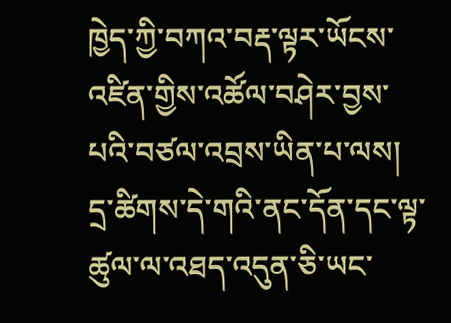ཁྱེད་ཀྱི་བཀའ་བརྡ་ལྟར་ཡོངས་འཛིན་གྱིས་འཚོལ་བཤེར་བྱས་པའི་བཙལ་འབྲས་ཡིན་པ་ལས། དྲ་ཚིགས་དེ་གའི་ནང་དོན་དང་ལྟ་ཚུལ་ལ་འཐད་འདུན་ཅི་ཡང་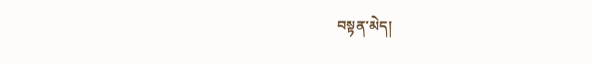བསྟན་མེད།